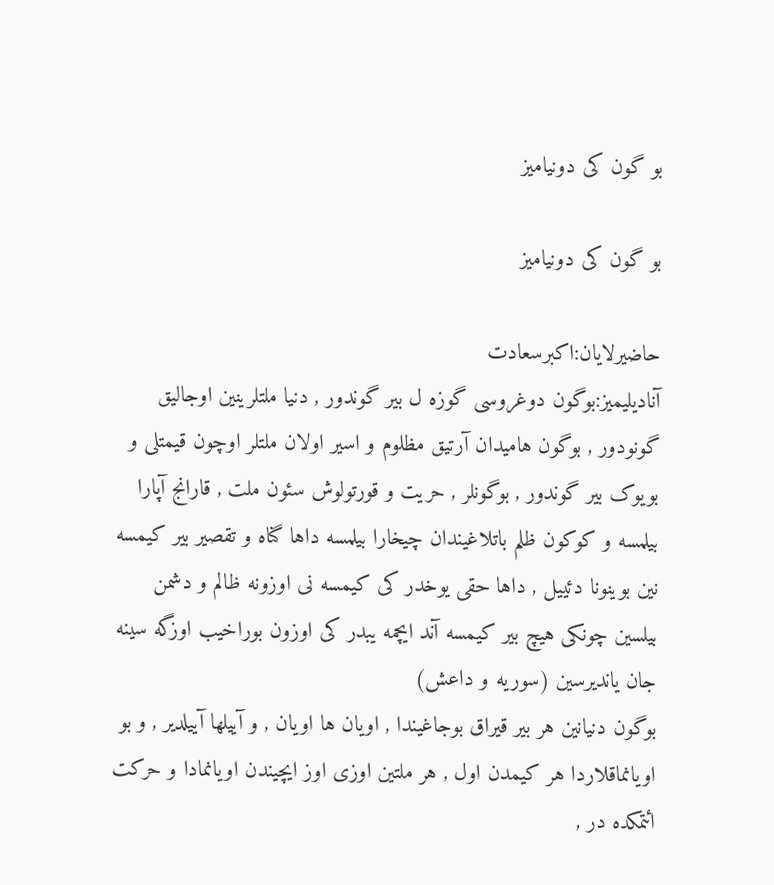بو گون کی دونیامیز

بو گون کی دونیامیز

حاضیرلایان:اکبرسعادت
آنادیلیمیز:بوگون دوغروسی گوزه ل بیر گوندور , دنیا ملتلرینین اوجالیق گونودور , بوگون هامیدان آرتیق مظلوم و اسیر اولان ملتلر اوچون قیمتلی و بویوک بیر گوندور , بوگونلر , حریت و قورتولوش سئون ملت , قارانج آپارا بیلمسه و کوکون ظلم باتلاغیندان چیخارا بیلمسه داها گناه و تقصیر بیر کیمسه نین بوینونا دئییل , داها حقی یوخدر کی کیمسه نی اوزونه ظالم و دشمن بیلسین چونکی هیچ بیر کیمسه آند ایچمه یبدر کی اوزون بوراخیب اوزگه سینه جان یاندیرسین (سوریه و داعش)
بوگون دنیانین هر بیر قیراق بوجاغیندا , اویان ها اویان , و آییلها آییلدیر , و بو اویانماقلاردا هر کیمدن اول , هر ملتین اوزی اوز ایچیندن اویانمادا و حرکت ائتمکده در ,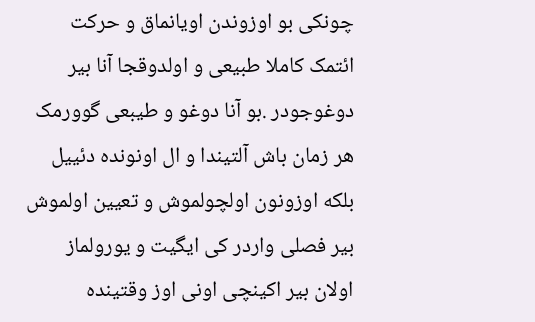چونکی بو اوزوندن اویانماق و حرکت ائتمک کاملا طبیعی و اولدوقجا آنا بیر دوغوجودر .بو آنا دوغو و طیبعی گوورمک هر زمان باش آلتیندا و ال اونونده دئییل بلکه اوزونون اولچولموش و تعیین اولموش بیر فصلی واردر کی ایگیت و یورولماز اولان بیر اکینچی اونی اوز وقتینده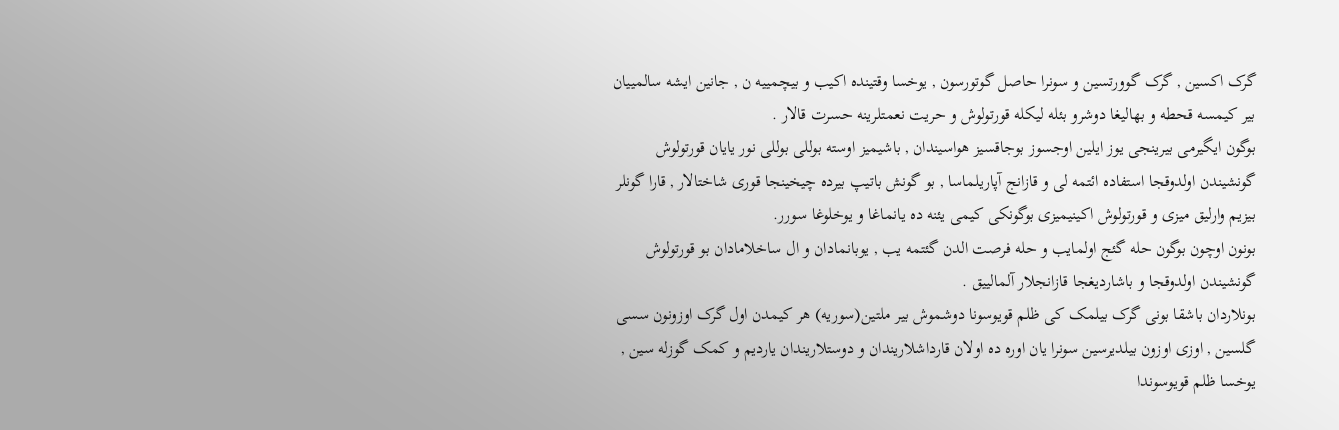گرک اکسین , گرک گوورتسین و سونرا حاصل گوتورسون , یوخسا وقتینده اکیب و بیچمییه ن , جانین ایشه سالمییان بیر کیمسه قحطه و بهالیغا دوشرو بئله لیکله قورتولوش و حریت نعمتلرینه حسرت قالار .
بوگون ایگیرمی بیرینجی یوز ایلین اوجسوز بوجاقسیز هواسیندان , باشیمیز اوسته بوللی بوللی نور یایان قورتولوش گونشیندن اولدوقجا استفاده ائتمه لی و قازانج آپاریلماسا , بو گونش باتیپ بیرده چیخینجا قوری شاختالار , قارا گونلر بیزیم وارلیق میزی و قورتولوش اکینیمیزی بوگونکی کیمی یئنه ده یانماغا و یوخلوغا سورر.
بونون اوچون بوگون حله گئج اولمایب و حله فرصت الدن گئتمه یب , یوبانمادان و ال ساخلامادان بو قورتولوش گونشیندن اولدوقجا و باشاردیغجا قازانجلار آلمالییق .
بونلاردان باشقا بونی گرک بیلمک کی ظلم قویوسونا دوشموش بیر ملتین(سوریه) هر کیمدن اول گرک اوزونون سسی گلسین , اوزی اوزون بیلدیرسین سونرا یان اوره ده اولان قارداشلاریندان و دوستلاریندان یاردیم و کمک گوزله سین , یوخسا ظلم قویوسوندا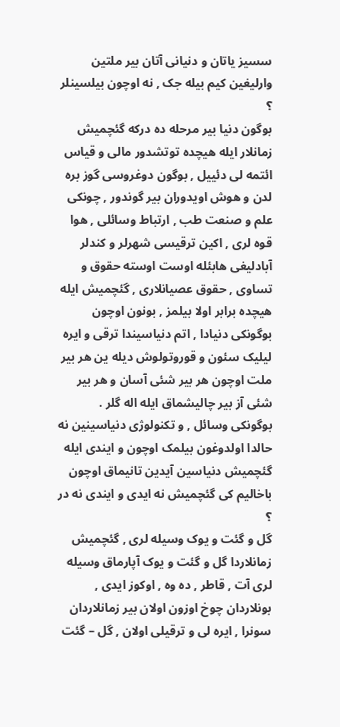سسیز یاتان و دنیانی آتان بیر ملتین وارلیغین کیم بیله جک , نه اوچون بیلسینلر ؟
بوگون دنیا بیر مرحله ده درکه گئچمیش زمانلار ایله هیچده توتشدور مالی و قیاس ائتمه لی دئییل , بوگون دوغروسی گوز بره لدن و هوش اویدوران بیر گوندور , چونکی علم و صنعت طب , ارتباط وسائلی , هوا قوه لری , اکین ترقیسی شهرلر و کندلر آبادلیغی هابئله اوست اوسته حقوق و تساوی , حقوق عصیانلاری , گئچمیش ایله هیچده برابر اولا بیلمز , بونون اوچون بوگونکی دنیادا , اتم دنیاسیندا ترقی و ایره لیلیک سئون و قوروتولوش دیله ین هر بیر ملت اوچون هر بیر شئی آسان و هر بیر شئی آز بیر چالیشماق ایله اله گلر .
بوگونکی وسائل , و تکنولوژی دنیاسینین نه حالدا اولدوغون بیلمک اوچون و ایندی ایله گئچمیش دنیاسین آیدین تانیماق اوچون باخالیم کی گئچمیش نه ایدی و ایندی نه در ؟
گل و گئت و یوک وسیله لری , گئچمیش زمانلاردا گل و گئت و یوک آپارماق وسیله لری آت , قاطر , ده وه , اوکوز ایدی , بونلاردان چوخ اوزون اولان بیر زمانلاردان سونرا , ایره لی و ترقیلی اولان , گل – گئت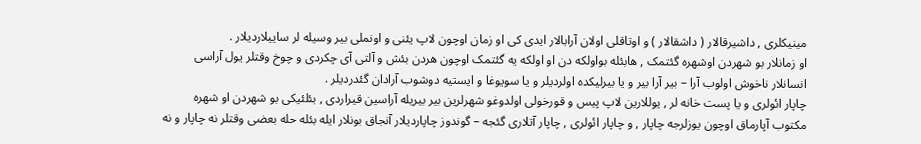مینیکلری , داشیرقالار ( داشقالار ) و اوتاقلی اولان آرابالار ایدی کی او زمان اوچون لاپ یئنی و اونملی بیر وسیله لر ساییلاردیلار .
او زمانلار بو شهردن اوشهره گئتمک , هابئله بواولکه دن او اولکه یه گئتمک اوچون هردن بئش و آلتی آی چکردی و چوخ وقتلر یول آراسی انسانلار ناخوش اولوب آرا – بیر آرا بیر و یا بیرلیکده اولردیلر و یا سویوغا و ایستیه دوشوب آرادان گئدردیلر .
چاپار ائولری و یا پست خانه لر , یوللارین لاپ پیس و قورخولی اولدوغو شهرلرین بیر بیریله آراسین قیراردی , بئلئیکی بو شهردن او شهره مکتوب آپارماق اوچون یوزلرجه چاپار , و چاپار ائولری , چاپار آتلاری گئجه – گوندوز چاپاردیلار آنجاق بونلار ایله بئله حله بعضی وقتلر نه چاپار و نه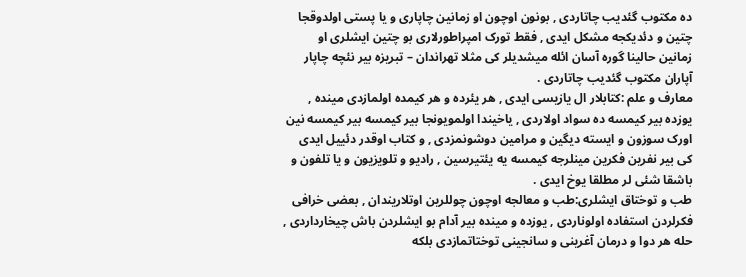ده مکتوب گئدیب چاتاردی , بونون اوچون او زمانین چاپاری و یا پستی اولدوقجا چتین و دئدیکجه مشکل ایدی , فقط تورک امپراطورلاری بو چتین ایشلری او زمانین حالینا گوره آسان ائله میشدیلر کی مثلا تهراندان – تبریزه بیر نئچه چاپار آپاران مکتوب گئدیب چاتاردی .
معارف و علم :کتابلار ال یازیسی ایدی , هر یئرده و هر کیمده اولمازدی مینده , یوزده بیر کیمسه ده سواد اولاردی , یاخیندا اولمویونجا بیر کیمسه بیر کیمسه نین اورک سوزون و ایسته دیگین و مرامین دوشونمزدی , و کتاب اوقدر دئییل ایدی کی بیر نفرین فکرین مینلرجه کیمسه یه یئتیرسین , رادیو و تلویزیون و یا تلفون و باشقا شئی لر مطلقا یوخ ایدی .
طب و توختاق ایشلری:طب و معالجه اوچون چوللرین اوتلاریندان , بعضی خرافی فکرلردن استفاده اولوناردی , یوزده و مینده بیر آدام بو ایشلردن باش چیخارداردی , حله هر دوا و درمان آغرینی و سانجینی توختاتمازدی بلکه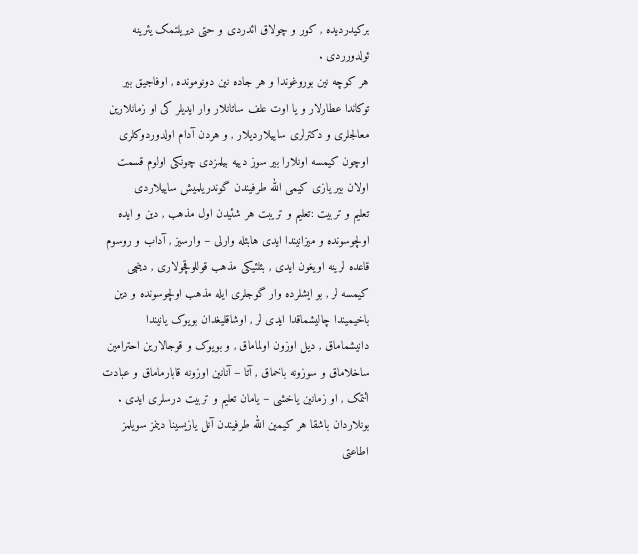برکیدردیده , کور و چولاق ائدردی و حتی دیریلتمک یئرینه ئولدورردی .
هر کوچه نین بوروغوندا و هر جاده نین دونومونده , اوفاجیق بیر توکاندا عطارلار و یا اوت علف ساتانلار وار ایدیلر کی او زمانلارین معالجلری و دکترلری ساییلاردیلار , و هردن آدام اولدوردوکلری اوچون کیمسه اونلارا بیر سوز دییه بیلمزدی چونکی اولوم قسمت اولان بیر یازی کیمی الله طرفیندن گوندریلمیش ساییلاردی
تعلیم و تربیت :تعلیم و تریبت هر شئیدن اول مذهب , دین و ایده اولچوسونده و میزانیندا ایدی هابئله وارلی – وارسیز , آداب و روسوم قاعده لرینه اویغون ایدی , بئلئیکی مذهب قوللوقچولاری , دینچی کیمسه لر , بو ایشلرده وار گوجلری ایله مذهب اولچوسونده و دین باخیمیندا چالیشماقدا ایدی لر , اوشاقلیغدان بویوک یانیندا دانیشماماق , دیل اوزون اولماماق , و بویوک و قوجالارین احترامین ساخلاماق و سوزونه باخماق , آتا – آنانین اوزونه قابارماماق و عبادت ائتمک , او زمانین یاخشی – یامان تعلیم و تربیت درسلری ایدی .
بونلاردان باشقا هر کیمین الله طرفیندن آنل یازیسینا دینمز سویلمز اطاعتی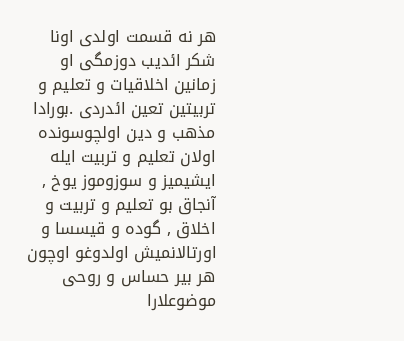هر نه قسمت اولدی اونا شکر ائدیب دوزمگی او زمانین اخلاقیات و تعلیم و تربیتین تعین ائدردی .بورادا مذهب و دین اولچوسونده اولان تعلیم و تربیت ایله ایشیمیز و سوزوموز یوخ , آنجاق بو تعلیم و تربیت و اخلاق , گوده و قیسسا و اورتالانمیش اولدوغو اوچون هر بیر حساس و روحی موضوعلارا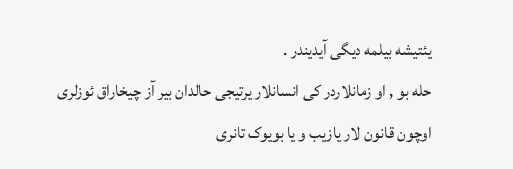یئتیشه بیلمه دیگی آیدیندر .
حله بو , او زمانلاردر کی انسانلار یرتیجی حالدان بیر آز چیخاراق ئوزلری اوچون قانون لار یازیب و یا بویوک تانری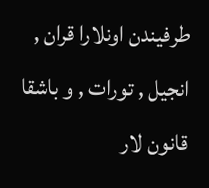طرفیندن اونلارا قران , انجیل , تورات , و باشقا قانون لار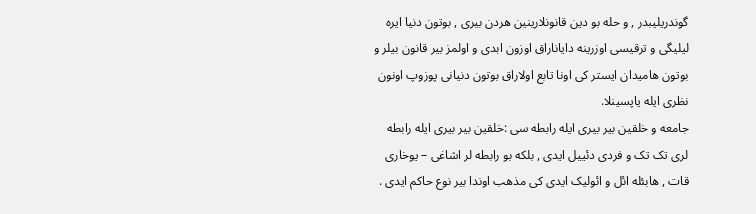گوندریلیبدر , و حله بو دین قانونلارینین هردن بیری , بوتون دنیا ایره لیلیگی و ترقیسی اوزرینه دایاناراق اوزون ابدی و اولمز بیر قانون بیلر و بوتون هامیدان ایستر کی اونا تابع اولاراق بوتون دنیانی پوزوپ اونون نظری ایله یاپسینلا.
جامعه و خلقین بیر بیری ایله رابطه سی :خلقین بیر بیری ایله رابطه لری تک تک و فردی دئییل ایدی , بلکه بو رابطه لر اشاغی – یوخاری قات , هابئله ائل و ائولیک ایدی کی مذهب اوندا بیر نوع حاکم ایدی .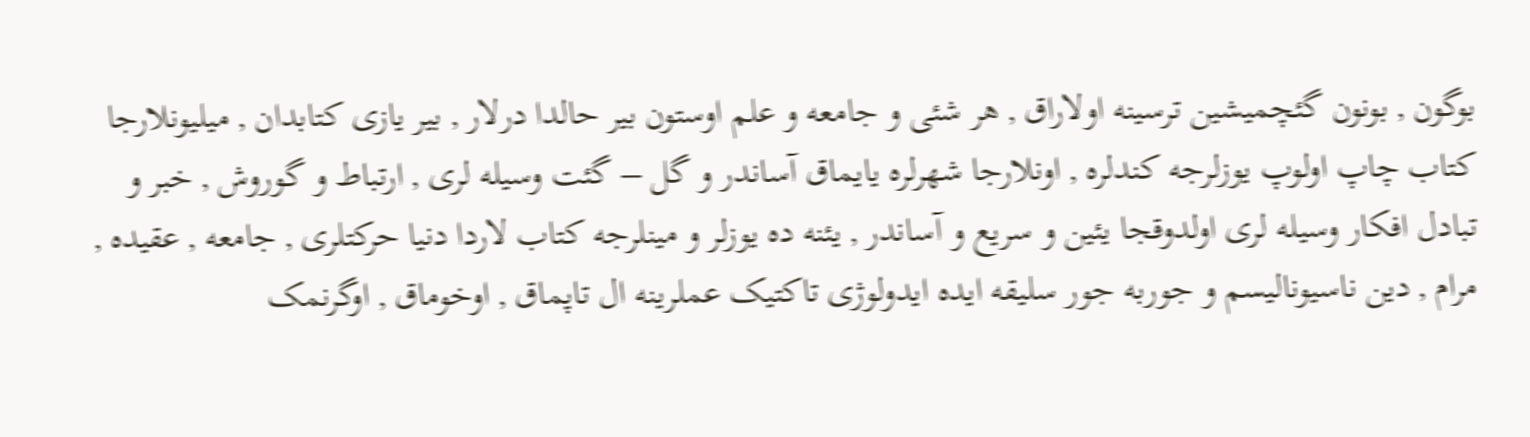بوگون , بونون گئچمیشین ترسینه اولاراق , هر شئی و جامعه و علم اوستون بیر حالدا درلار , بیر یازی کتابدان , میلیونلارجا کتاب چاپ اولوپ یوزلرجه کندلره , اونلارجا شهرلره یایماق آساندر و گل – گئت وسیله لری , ارتباط و گوروش , خبر و تبادل افکار وسیله لری اولدوقجا یئین و سریع و آساندر , یئنه ده یوزلر و مینلرجه کتاب لاردا دنیا حرکتلری , جامعه , عقیده , مرام , دین ناسیونالیسم و جوربه جور سلیقه ایده ایدولوژی تاکتیک عملرینه ال تاپماق , اوخوماق , اوگرنمک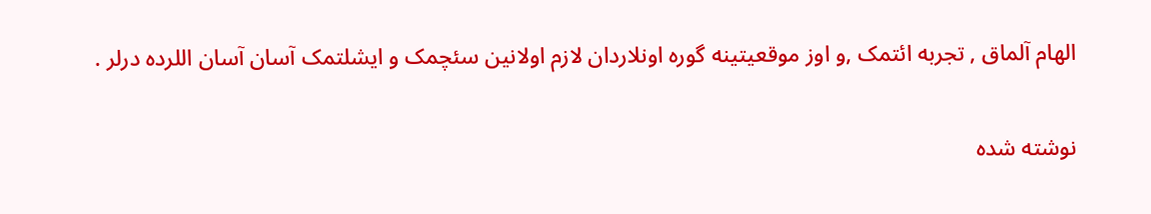الهام آلماق , تجربه ائتمک ,و اوز موقعیتینه گوره اونلاردان لازم اولانین سئچمک و ایشلتمک آسان آسان اللرده درلر .

نوشته شده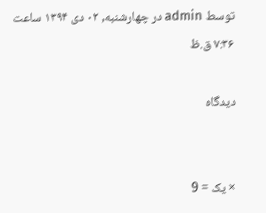توسط admin در چهارشنبه, ۰۲ دی ۱۳۹۴ ساعت ۷:۳۶ ق.ظ

دیدگاه


× یک = 9